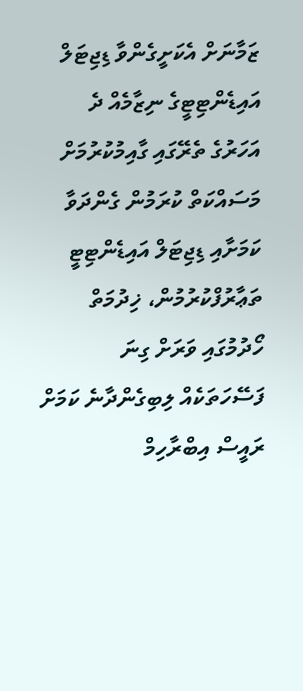ޒަމާނަށް އެކަށީގެންވާ ޑިޖިޓަލް އައިޑެންޓިޓީގެ ނިޒާމެއް ދެ އަހަރުގެ ތެރޭގައި ގާއިމުކުރުމަށް މަސައްކަތް ކުރަމުން ގެންދަވާ ކަމަށާއި ޑިޖިޓަލް އައިޑެންޓިޓީ ތަޢާރުފްކުރުމުން، ޚިދުމަތް ހޯދުމުގައި ވަރަށް ގިނަ ފަސޭހަތަކެއް ލިބިގެންދާނެ ކަމަށް ރައީސް އިބްރާހިމް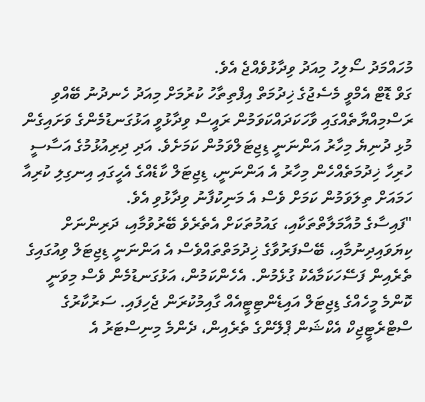މުހައްމަދު ސޯލިހު މިއަދު ވިދާޅުވެއްޖެ އެވެ.
ގަވް ޑޮޓް އެމްވީ މެސެޖުގެ ޚިދުމަތް އިފްތިތާހު ކުރުމަށް މިއަދު ހެނދުނު ބޭއްވި ރަސްމިއްޔާތެއްގައި ވާހަކަދައްކަވަމުން ރައީސް ވިދާޅުވީ އަޅުގަނޑުމެންގެ ވަށައިގެން މުޅި ދުނިޔެ މިހާރު އަންނަނީ ޑިޖިޓަލްވަމުން ކަމަށެވެ. އަދި ދިރިއުޅުމުގެ އަސާސީ ހުރިހާ ޚިދުމަތެއްހެން މިހާރު އެ އަންނަނީ، ޑިޖިޓަލް ކާޑެއްގެ އެހީގައި އިނގިލި ކުރިއާ ހަމައަށް ތިލަވަމުން ކަމަށް ވެސް އެ މަނިކުފާނު ވިދާޅުވި އެވެ.
"ފައިސާގެ މުއާމަލާތްތަކާއި، ގައުމުތަކަށް އެތެރެވެ ބޭރުވުމާއި، ދަރިންނަށް ކިޔަވައިދިނުމާއި، ބޭސްފަރުވާގެ ޚިދުމަތްތައްވެސް އެ އަންނަނީ ޑިޖިޓަލް ވިއުގައިގެ ތެރެއިން ފަސޭހަކަމާއެކު ގުޅެމުން. އެހެންކަމުން، އަޅުގަނޑުމެން ވެސް މިވަނީ ކޮންމެ މީހެއްގެ ޑިޖިޓަލް އައިޑެންޓިޓީއެއް ގާއިމުކުރަން ޖެހިފައި. ސަރުކާރުގެ ސްޓްރެޓީޖިކް އެކްޝަން ޕްލޭންގެ ތެރެއިން، ދެންމެ މިނިސްޓަރު އެ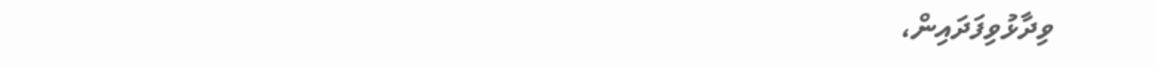ވިދާޅުވިފަދައިން،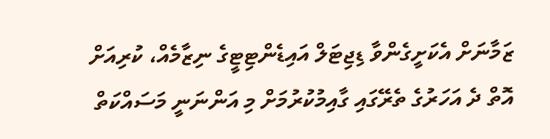ޒަމާނަށް އެކަށީގެންވާ ޑިޖިޓަލް އައިޑެންޓިޓީގެ ނިޒާމެއް، ކުރިއަށް އޮތް ދެ އަހަރުގެ ތެރޭގައި ގާއިމުކުރުމަށް މި އަންނަނީ މަސައްކަތް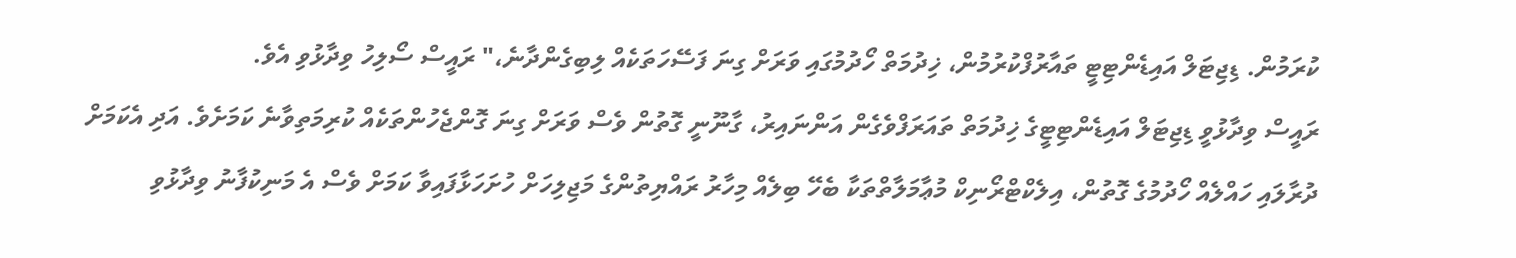ކުރަމުން. ޑިޖިޓަލް އައިޑެންޓިޓީ ތައާރުފްކުރުމުން، ޚިދުމަތް ހޯދުމުގައި ވަރަށް ގިނަ ފަސޭހަތަކެއް ލިބިގެންދާނެ،" ރައީސް ސޯލިހު ވިދާޅުވި އެވެ.
ރައީސް ވިދާޅުވީ ޑިޖިޓަލް އައިޑެންޓިޓީގެ ޚިދުމަތް ތައަރަފްވެގެން އަންނައިރު، ގާނޫނީ ގޮތުން ވެސް ވަރަށް ގިނަ ގޮންޖެހުންތަކެއް ކުރިމަތިވާނެ ކަމަށެވެ. އަދި އެކަމަށް ދުރާލައި ހައްލެއް ހޯދުމުގެ ގޮތުން، އިލެކްޓްރޯނިކް މުޢާމަލާތްތަކާ ބެހޭ ބިލެއް މިހާރު ރައްޔިތުންގެ މަޖިލިހަށް ހުށަހަޅާފައިވާ ކަމަށް ވެސް އެ މަނިކުފާނު ވިދާޅުވި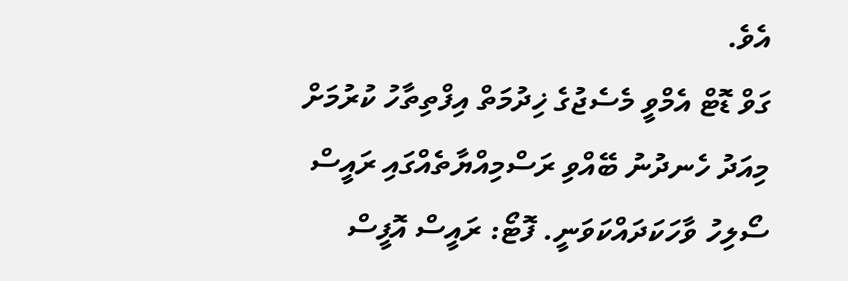އެވެ.
ގަވް ޑޮޓް އެމްވީ މެސެޖުގެ ޚިދުމަތް އިފްތިތާހު ކުރުމަށް މިއަދު ހެނދުނު ބޭއްވި ރަސްމިއްޔާތެއްގައި ރައީސް ސޯލިހު ވާހަކަދައްކަވަނީ. ފޮޓޯ: ރައީސް އޮފީސް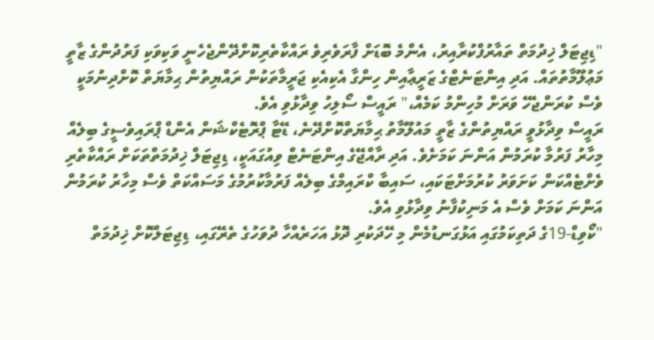"ޑިޖިޓަލް ޚިދުމަތް ތައާރުފްކުރާއިރު، އެންމެ ބޮޑަށް ފާރަވެރިވެ ރައްކާތެރިކޮށްދޭންޖެހެނީ ވަކިވަކި ފަރުދުންގެ ޒާތީ މަޢުލޫމާތުތައް. އަދި އިންޓަނެޓްގެ ޒަރީޢާއިން ހިންގާ އެކިއެކި ޖަރީމާތަކުން ރައްޔިތުން ޙިމާޔަތް ކޮށްދިނުމަކީ ވެސް ކުރަންޖެހޭ ވަރަށް މުހިންމު ކަމެއް،" ރައީސް ސޯލިހު ވިދާޅުވި އެވެ.
ރައީސް ވިދާޅުވީ ރައްޔިތުންގެ ޒާތީ މައުލޫމާތު ޙިމާޔަތްކޮށްދޭނެ، ޑޭޓާ ޕްރޮޓެކްޝަން އެންޑް ޕްރައިވެސީގެ ބިލެއް މިހާރު ފަރުމާ ކުރަމުން އަންނަ ކަމަށެވެ. އަދި ރާއްޖޭގެ އިންޓަނެޓް ވިއުގައަކީ، ޑިޖިޓަލް ޚިދުމަތްތަކަށް ރައްކާތެރި ވެށްޓެއްކަން ކަށަވަރު ކުރުމަށްޓަކައި، ސައިބާ ކްރައިމްގެ ބިލެއް ފަރުމާކުރުމުގެ މަސައްކަތް ވެސް މިހާރު ކުރަމުން އަންނަ ކަމަށް ވެސް އެ މަނިކުފާނު ވިދާޅުވި އެވެ.
"ކޯވިޑް-19ގެ ދަތިކަމުގައި އަޅުގަނޑުމެން މި ހޭދަކުރި ދޮޅު އަހަރެއްހާ ދުވަހުގެ ތެރޭގައި، ޑިޖިޓަލްކޮށް ޚިދުމަތް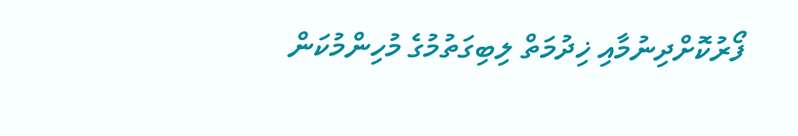ފޯރުކޮށްދިނުމާއި ޚިދުމަތް ލިބިގަތުމުގެ މުހިންމުކަން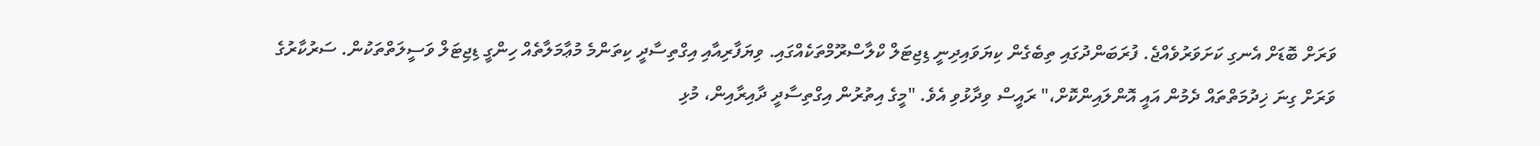ވަރަށް ބޮޑަށް އެނގި ކަށަވަރުވެއްޖެ. ފުރަބަންދުގައި ތިބެގެން ކިޔަވައިދިނީ ޑިޖިޓަލް ކްލާސްރޫމްތަކެއްގައި. ވިޔަފާރިއާއި އިގްތިސާދީ ކިތަންމެ މުޢާމަލާތެއް ހިންގީ ޑިޖިޓަލް ވަސީލަތްތަކުން. ސަރުކާރުގެ ވަރަށް ގިނަ ޚިދުމަތްތައް ދެމުން އައީ އޮންލައިންކޮށް،" ރައީސް ވިދާޅުވި އެވެ. "މީގެ އިތުރުން އިގްތިސާދީ ދާއިރާއިން، މުޅި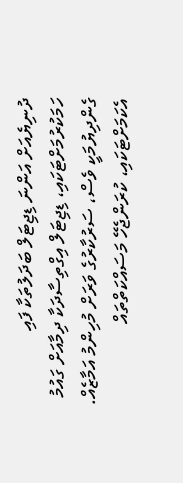ދުނިޔެއަށް އަންނަ ޑިޖިޓަލް ބަދަލުތަކާ ފައި ހަމަކުރުމަށްޓަކައި، ޑިޖިޓަލް އިގްތިސާދަކާ ދިމާއަށް ގައުމު ގެންދިޔުމަކީ ވެސް، ސަރުކާރުގެ ވަރަށް މުހިންމު އަމާޒެއް. އެކަމަށްޓަކައި، ކުރަންޖެހޭ މަސައްކަތްތައް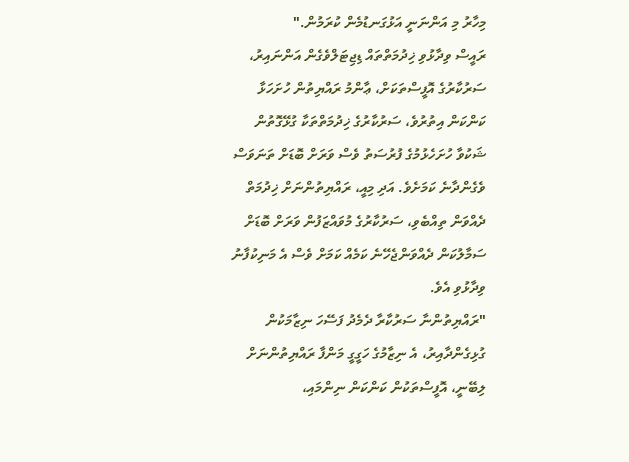މިހާރު މި އަންނަނީ އަޅުގަނޑުމެން ކުރަމުން."
ރައީސް ވިދާޅުވި ޚިދުމަތްތައް ޑިޖިޓަލްވެގެން އަންނައިރު، ސަރުކާރުގެ އޮފީސްތަކަށް، ޢާންމު ރައްޔިތުން ހުށަހަޅާ ކަންކަން އިތުރުވެ، ސަރުކާރުގެ ޚިދުމަތްތަކާ ގުޅޭގޮތުން ޝަކުވާ ހުށަހެޅުމުގެ ފުރުސަތު ވެސް ވަރަށް ބޮޑަށް ތަނަވަސް ވެގެންދާނެ ކަމަށެވެ. އަދި މިއީ، ރައްޔިތުންނަށް ޚިދުމަތް ދެއްވަން ތިއްބެވި، ސަރުކާރުގެ މުވައްޒަފުން ވަރަށް ބޮޑަށް ސަމާލުކަން ދެއްވަންޖެހޭނެ ކަމެއް ކަމަށް ވެސް އެ މަނިކުފާނު ވިދާޅުވި އެވެ.
"ރައްޔިތުންނާ ސަރުކާރާ ދެމެދު ފަސޭހަ ނިޒާމަކުން ގުޅިގެންދާއިރު، އެ ނިޒާމުގެ ހަގީގީ މަންފާ ރައްޔިތުންނަށް ލިބޭނީ، އޮފީސްތަކުން ކަންކަން ނިންމައި،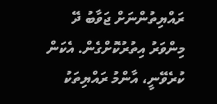ރައްޔިތުންނަށް ޖަވާބު ދޭ މިންވަރު އިތުރުކޮށްގެން. އެކަން ކުރެވޭނީ، އާންމު ރައްޔިތަކު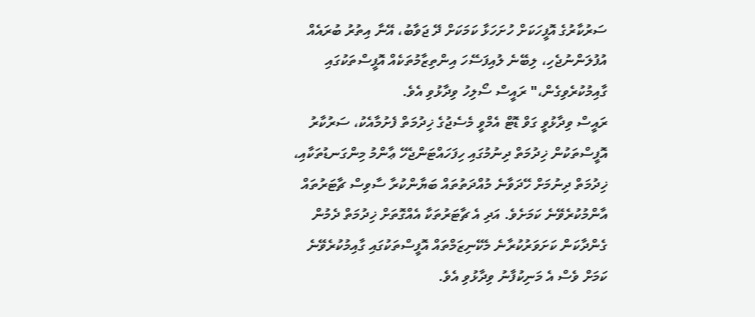ސަރުކާރުގެ އޮފީހަކަށް ހުށަހަޅާ ކަމަކަށް ދޭ ޖަވާބު، އޭނާ އިތުރު ބުރައެއް އުފުލަންނުޖެހި، ލިބޭނެ ލުއިފަސޭހަ އިންތިޒާމުތަކެއް އޮފީސްތަކުގައި ގާއިމުކުރެވިގެން،" ރައީސް ސޯލިހު ވިދާޅުވި އެވެ.
ރައީސް ވިދާޅުވީ ގަވް ޑޮޓް އެމްވީ މެސެޖުގެ ޚިދުމަތް ފެށުމާއެކު، ސަރުކާރު އޮފީސްތަކުން ޚިދުމަތް ދިނުމުގައި ހިފަހައްޓަންޖެހޭ ޢާންމު މިންގަނޑުތަކާއި، ޚިދުމަތް ދިނުމަށް ހޭދަވާނެ މުއްދަތުތައް ބަޔާންކުރާ ސާވިސް ޗާޓަރުތައް އާންމުކުރެވޭނެ ކަމަށެވެ. އަދި އެ ޗާޓަރުތަކާ އެއްގޮތަށް ޚިދުމަތް ދެމުން ގެންދާކަން ކަށަވަރުކުރާނެ މެކޭނިޒަމްތައް އޮފީސްތަކުގައި ގާއިމުކުރެވޭނެ ކަމަށް ވެސް އެ މަނިކުފާނު ވިދާޅުވި އެވެ.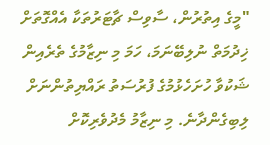"މީގެ އިތުރުން، ސާވިސް ޗާޓަރުތަކާ އެއްގޮތަށް ޚިދުމަތް ނުލިބޭނަމަ، ހަމަ މި ނިޒާމުގެ ތެރެއިން ޝަކުވާ ހުށަހެޅުމުގެ ފުރުސަތު ރައްޔިތުންނަށް ލިބިގެންދާނެ. މި ނިޒާމު މެދުވެރިކޮށް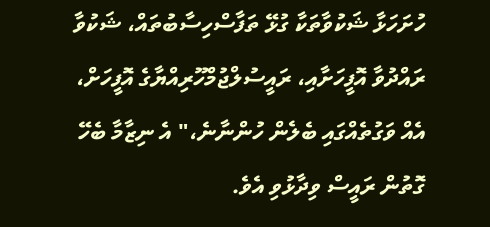ހުށަހަޅާ ޝަކުވާތަކާ ގުޅޭ ތަފާސްހިސާބުތައް، ޝަކުވާ ރައްދުވާ އޮފީހަށާއި، ރައީސުލްޖުމްހޫރިއްޔާގެ އޮފީހަށް، އެއް ވަގުތެއްގައި ބެލެން ހުންނާނެ،" އެ ނިޒާމާ ބެހޭ ގޮތުން ރައީސް ވިދާޅުވި އެވެ.